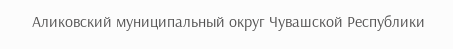Аликовский муниципальный округ Чувашской Республики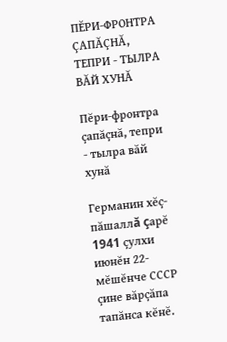ПĔРИ-ФРОНТРА ÇАПĂÇНĂ, ТЕПРИ - ТЫЛРА ВĂЙ ХУНĂ

Пĕри-фронтра çапăçнă, тепри - тылра вăй хунă

Германин хĕç-пăшаллă çарĕ 1941 çулхи июнĕн 22-мĕшĕнче СССР çине вăрçăпа тапăнса кĕнĕ.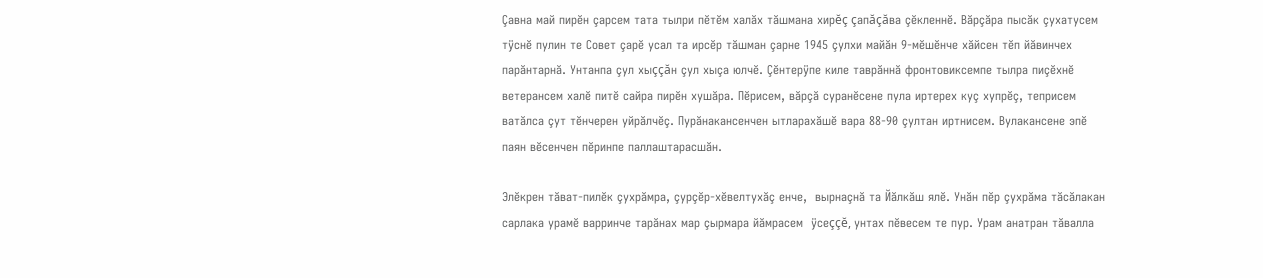Çавна май пирĕн çарсем тата тылри пĕтĕм халăх тăшмана хирĕç çапăçăва çĕкленнĕ. Вăрçăра пысăк çухатусем тÿснĕ пулин те Совет çарĕ усал та ирсĕр тăшман çарне 1945 çулхи майăн 9-мĕшĕнче хăйсен тĕп йăвинчех парăнтарнă. Унтанпа çул хыççăн çул хыçа юлчĕ. Çĕнтерÿпе киле таврăннă фронтовиксемпе тылра пиçĕхнĕ ветерансем халĕ питĕ сайра пирĕн хушăра. Пĕрисем, вăрçă суранĕсене пула иртерех куç хупрĕç, теприсем ватăлса çут тĕнчерен уйрăлчĕç. Пурăнакансенчен ытларахăшĕ вара 88-90 çултан иртнисем. Вулакансене эпĕ паян вĕсенчен пĕринпе паллаштарасшăн.

Элĕкрен тăват-пилĕк çухрăмра, çурçĕр-хĕвелтухăç енче,  вырнаçнă та Йăлкăш ялĕ. Унăн пĕр çухрăма тăсăлакан сарлака урамĕ варринче тарăнах мар çырмара йăмрасем  ÿсеççĕ, унтах пĕвесем те пур. Урам анатран тăвалла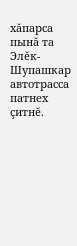хăпарса пынă та Элĕк-Шупашкар автотрасса патнех çитнĕ.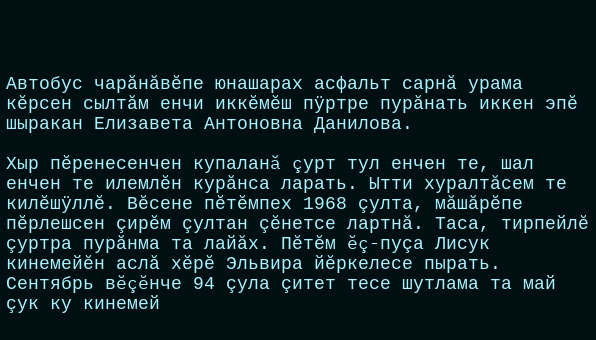Автобус чарăнăвĕпе юнашарах асфальт сарнă урама кĕрсен сылтăм енчи иккĕмĕш пÿртре пурăнать иккен эпĕ шыракан Елизавета Антоновна Данилова.

Хыр пĕренесенчен купаланă çурт тул енчен те, шал енчен те илемлĕн курăнса ларать. Ытти хуралтăсем те килĕшÿллĕ. Вĕсене пĕтĕмпех 1968 çулта, мăшăрĕпе пĕрлешсен çирĕм çултан çĕнетсе лартнă. Таса, тирпейлĕ çуртра пурăнма та лайăх. Пĕтĕм ĕç-пуçа Лисук кинемейĕн аслă хĕрĕ Эльвира йĕркелесе пырать. Сентябрь вĕçĕнче 94 çула çитет тесе шутлама та май çук ку кинемей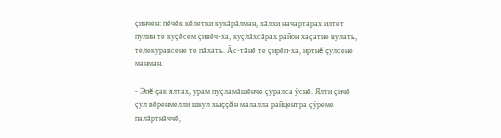çинчен: пĕчĕк кĕлетки кукăрăлман, хăлхи начартарах илтет пулин те куçĕсем çивĕч-ха, куçлăхсăрах район хаçатне вулать, телекуравсене те пăхать. Ăс-тăнĕ те çирĕп-ха, иртнĕ çулсене манман.

- Эпĕ çак ялтах, урам пуçламăшĕнче çуралса ÿснĕ. Ялти çичĕ çул вĕренмелли шкул хыççăн малалла райцентра çÿреме палăртнăччĕ,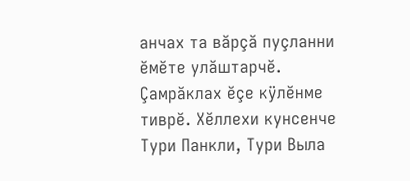анчах та вăрçă пуçланни ĕмĕте улăштарчĕ. Çамрăклах ĕçе кÿлĕнме тиврĕ. Хĕллехи кунсенче Тури Панкли, Тури Выла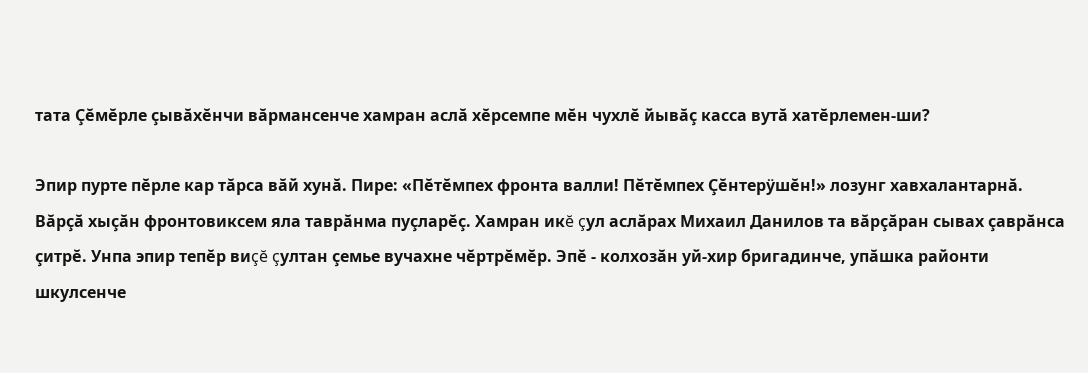тата Çĕмĕрле çывăхĕнчи вăрмансенче хамран аслă хĕрсемпе мĕн чухлĕ йывăç касса вутă хатĕрлемен-ши?

Эпир пурте пĕрле кар тăрса вăй хунă. Пире: «Пĕтĕмпех фронта валли! Пĕтĕмпех Çĕнтерÿшĕн!» лозунг хавхалантарнă. Вăрçă хыçăн фронтовиксем яла таврăнма пуçларĕç. Хамран икĕ çул аслăрах Михаил Данилов та вăрçăран сывах çаврăнса çитрĕ. Унпа эпир тепĕр виçĕ çултан çемье вучахне чĕртрĕмĕр. Эпĕ - колхозăн уй-хир бригадинче, упăшка районти шкулсенче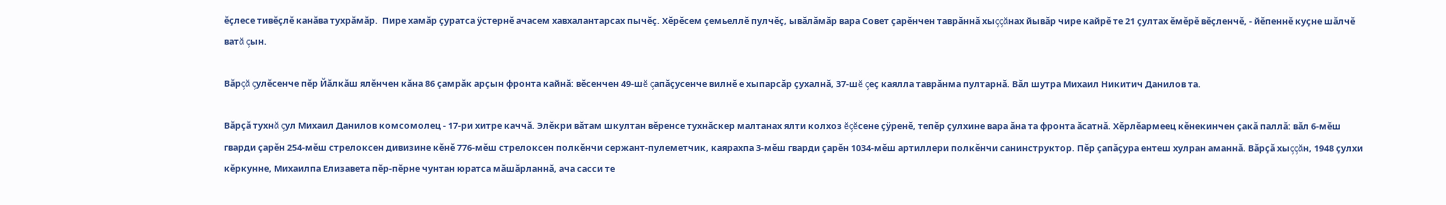ĕçлесе тивĕçлĕ канăва тухрăмăр.  Пире хамăр çуратса ÿстернĕ ачасем хавхалантарсах пычĕç. Хĕрĕсем çемьеллĕ пулчĕç, ывăлăмăр вара Совет çарĕнчен таврăннă хыççăнах йывăр чире кайрĕ те 21 çултах ĕмĕрĕ вĕçленчĕ, - йĕпеннĕ куçне шăлчĕ ватă çын.

Вăрçă çулĕсенче пĕр Йăлкăш ялĕнчен кăна 86 çамрăк арçын фронта кайнă: вĕсенчен 49-шĕ çапăçусенче вилнĕ е хыпарсăр çухалнă, 37-шĕ çеç каялла таврăнма пултарнă. Вăл шутра Михаил Никитич Данилов та.

Вăрçă тухнă çул Михаил Данилов комсомолец - 17-ри хитре каччă. Элĕкри вăтам шкултан вĕренсе тухнăскер малтанах ялти колхоз ĕçĕсене çÿренĕ, тепĕр çулхине вара ăна та фронта ăсатнă. Хĕрлĕармеец кĕнекинчен çакă паллă: вăл 6-мĕш гварди çарĕн 254-мĕш стрелоксен дивизине кĕнĕ 776-мĕш стрелоксен полкĕнчи сержант-пулеметчик, каярахпа 3-мĕш гварди çарĕн 1034-мĕш артиллери полкĕнчи санинструктор. Пĕр çапăçура ентеш хулран аманнă. Вăрçă хыççăн, 1948 çулхи кĕркунне, Михаилпа Елизавета пĕр-пĕрне чунтан юратса мăшăрланнă, ача сасси те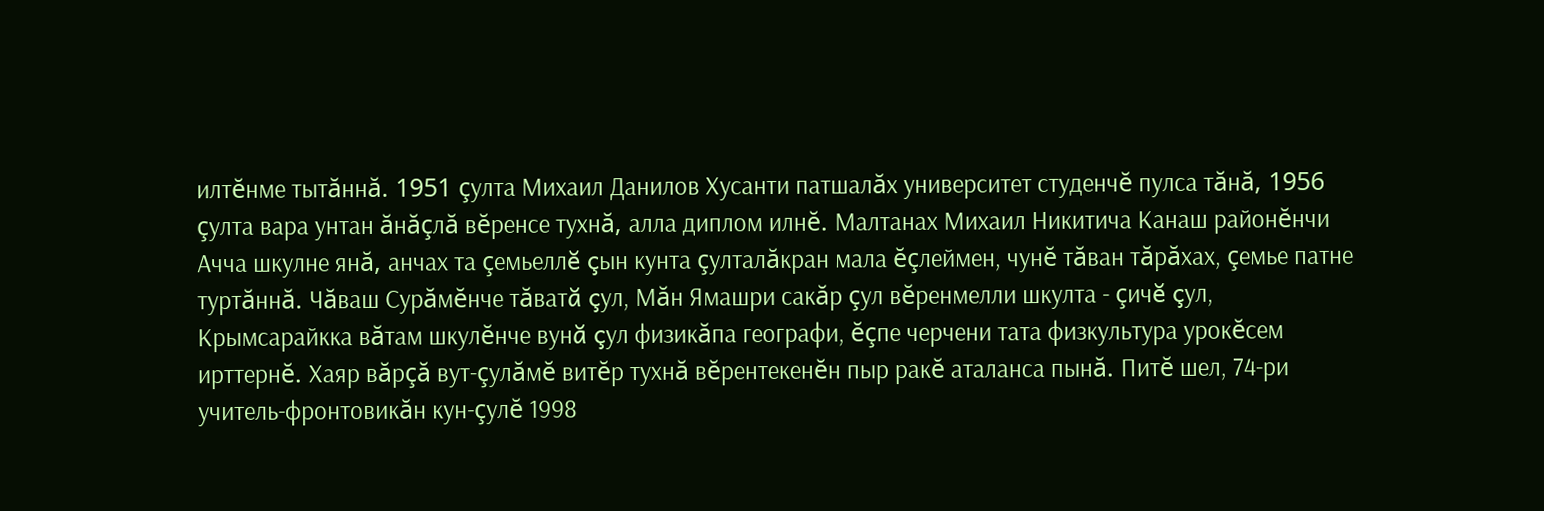илтĕнме тытăннă. 1951 çулта Михаил Данилов Хусанти патшалăх университет студенчĕ пулса тăнă, 1956 çулта вара унтан ăнăçлă вĕренсе тухнă, алла диплом илнĕ. Малтанах Михаил Никитича Канаш районĕнчи Ачча шкулне янă, анчах та çемьеллĕ çын кунта çулталăкран мала ĕçлеймен, чунĕ тăван тăрăхах, çемье патне туртăннă. Чăваш Сурăмĕнче тăватă çул, Мăн Ямашри сакăр çул вĕренмелли шкулта - çичĕ çул, Крымсарайкка вăтам шкулĕнче вунă çул физикăпа географи, ĕçпе черчени тата физкультура урокĕсем ирттернĕ. Хаяр вăрçă вут-çулăмĕ витĕр тухнă вĕрентекенĕн пыр ракĕ аталанса пынă. Питĕ шел, 74-ри учитель-фронтовикăн кун-çулĕ 1998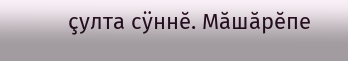çулта сÿннĕ. Мăшăрĕпе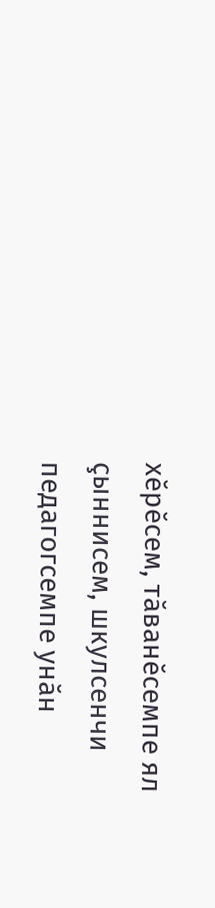хĕрĕсем, тăванĕсемпе ял çыннисем, шкулсенчи педагогсемпе унăн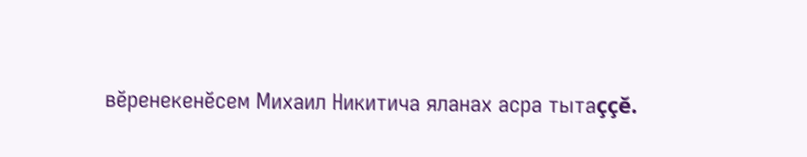вĕренекенĕсем Михаил Никитича яланах асра тытаççĕ.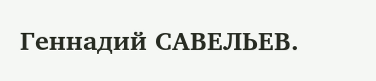Геннадий САВЕЛЬЕВ.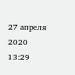27 апреля 2020
13:29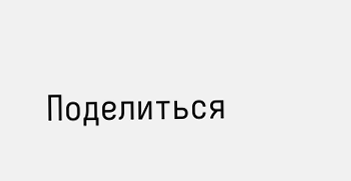Поделиться